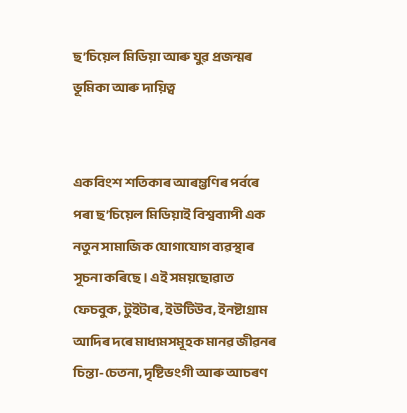ছ’চিয়েল মিডিয়া আৰু যুৱ প্ৰজন্মৰ ভূমিকা আৰু দায়িত্ব


একবিংশ শতিকাৰ আৰম্ভণিৰ পৰ্বৰে পৰা ছ’চিয়েল মিডিয়াই বিশ্বব্যাপী এক নতুন সামাজিক যোগাযোগ ব্যৱস্থাৰ সূচনা কৰিছে। এই সময়ছোৱাত ফেচবুক, টুইটাৰ, ইউটিউব, ইনষ্টাগ্ৰাম আদিৰ দৰে মাধ্যমসমূহক মানৱ জীৱনৰ চিন্তা-চেতনা, দৃষ্টিভংগী আৰু আচৰণ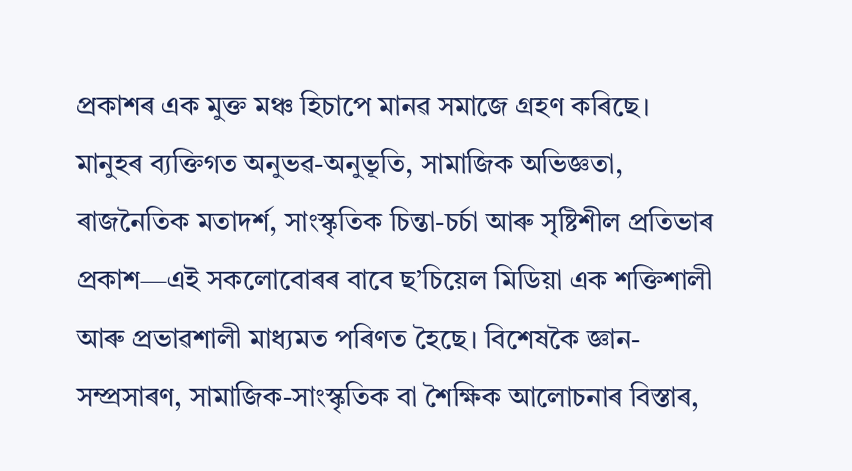প্ৰকাশৰ এক মুক্ত মঞ্চ হিচাপে মানৱ সমাজে গ্ৰহণ কৰিছে। মানুহৰ ব্যক্তিগত অনুভৱ-অনুভূতি, সামাজিক অভিজ্ঞতা, ৰাজনৈতিক মতাদৰ্শ, সাংস্কৃতিক চিন্তা-চৰ্চা আৰু সৃষ্টিশীল প্ৰতিভাৰ প্ৰকাশ—এই সকলোবোৰৰ বাবে ছ’চিয়েল মিডিয়া এক শক্তিশালী আৰু প্ৰভাৱশালী মাধ্যমত পৰিণত হৈছে। বিশেষকৈ জ্ঞান-সম্প্ৰসাৰণ, সামাজিক-সাংস্কৃতিক বা শৈক্ষিক আলোচনাৰ বিস্তাৰ,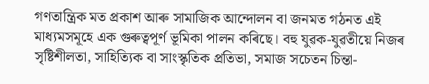গণতান্ত্ৰিক মত প্ৰকাশ আৰু সামাজিক আন্দোলন বা জনমত গঠনত এই মাধ্যমসমূহে এক গুৰুত্বপূৰ্ণ ভূমিকা পালন কৰিছে। বহু যুৱক-যুৱতীয়ে নিজৰ সৃষ্টিশীলতা, সাহিত্যিক বা সাংস্কৃতিক প্ৰতিভা, সমাজ সচেতন চিন্তা-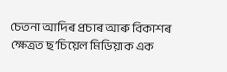চেতনা আদিৰ প্ৰচাৰ আৰু বিকাশৰ ক্ষেত্ৰত ছ’চিয়েল মিডিয়াক এক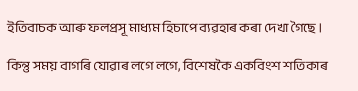ইতিবাচক আৰু ফলপ্ৰসূ মাধ্যম হিচাপে ব্যৱহাৰ কৰা দেখা গৈছে।

কিন্তু সময় বাগৰি যোৱাৰ লগে লগে, বিশেষকৈ একবিংশ শতিকাৰ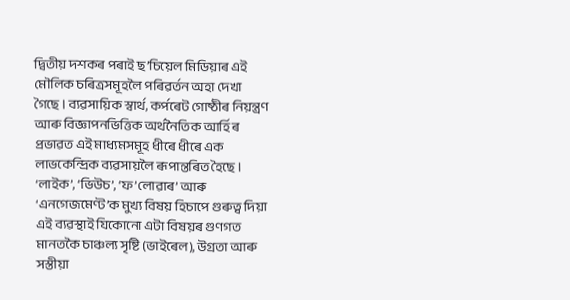দ্বিতীয় দশকৰ পৰাই ছ’চিয়েল মিডিয়াৰ এই মৌলিক চৰিত্ৰসমূহলৈ পৰিৱর্তন অহা দেখা গৈছে। ব্যৱসায়িক স্বাৰ্থ, কৰ্পৰেট গোষ্ঠীৰ নিয়ন্ত্ৰণ আৰু বিজ্ঞাপনভিত্তিক অৰ্থনৈতিক আৰ্হিৰ প্ৰভাৱত এই মাধ্যমসমূহ ধীৰে ধীৰে এক লাভকেন্দ্ৰিক ব্যৱসায়লৈ ৰূপান্তৰিত হৈছে। ‘লাইক’, ‘ভিউচ’, ‘ফ’লোৱাৰ’ আৰু ‘এনগেজমেণ্ট’ক মুখ্য বিষয় হিচাপে গুৰুত্ব দিয়া এই ব্যৱস্থাই যিকোনো এটা বিষয়ৰ গুণগত মানতকৈ চাঞ্চল্য সৃষ্টি (ভাইৰেল), উগ্ৰতা আৰু সস্তীয়া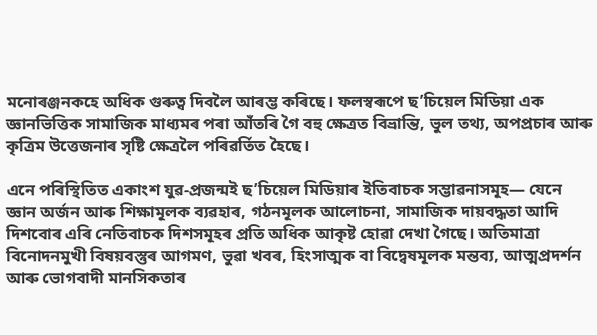মনোৰঞ্জনকহে অধিক গুৰুত্ব দিবলৈ আৰম্ভ কৰিছে। ফলস্বৰূপে ছ’চিয়েল মিডিয়া এক জ্ঞানভিত্তিক সামাজিক মাধ্যমৰ পৰা আঁতৰি গৈ বহু ক্ষেত্ৰত বিভ্ৰান্তি, ভুল তথ্য, অপপ্ৰচাৰ আৰু কৃত্ৰিম উত্তেজনাৰ সৃষ্টি ক্ষেত্ৰলৈ পৰিৱৰ্তিত হৈছে।

এনে পৰিস্থিতিত একাংশ যুৱ-প্ৰজন্মই ছ’চিয়েল মিডিয়াৰ ইতিবাচক সম্ভাৱনাসমূহ— যেনে জ্ঞান অৰ্জন আৰু শিক্ষামূলক ব্যৱহাৰ, গঠনমূলক আলোচনা, সামাজিক দায়বদ্ধতা আদি দিশবোৰ এৰি নেতিবাচক দিশসমূহৰ প্ৰতি অধিক আকৃষ্ট হোৱা দেখা গৈছে। অতিমাত্ৰা বিনোদনমুখী বিষয়বস্তুৰ আগমণ, ভুৱা খবৰ, হিংসাত্মক বা বিদ্বেষমূলক মন্তব্য, আত্মপ্ৰদৰ্শন আৰু ভোগবাদী মানসিকতাৰ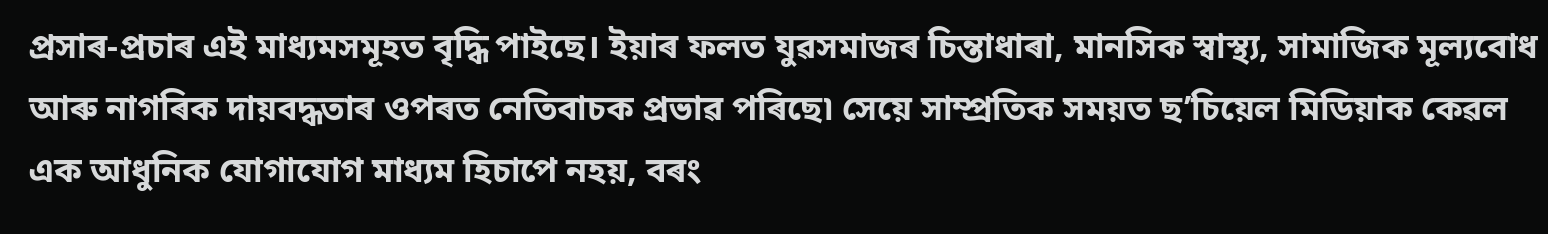প্ৰসাৰ-প্ৰচাৰ এই মাধ্যমসমূহত বৃদ্ধি পাইছে। ইয়াৰ ফলত যুৱসমাজৰ চিন্তাধাৰা, মানসিক স্বাস্থ্য, সামাজিক মূল্যবোধ আৰু নাগৰিক দায়বদ্ধতাৰ ওপৰত নেতিবাচক প্ৰভাৱ পৰিছে৷ সেয়ে সাম্প্ৰতিক সময়ত ছ’চিয়েল মিডিয়াক কেৱল এক আধুনিক যোগাযোগ মাধ্যম হিচাপে নহয়, বৰং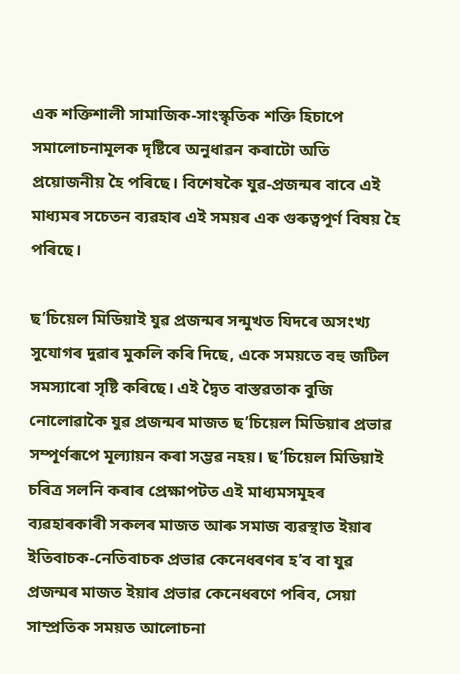এক শক্তিশালী সামাজিক-সাংস্কৃতিক শক্তি হিচাপে সমালোচনামূলক দৃষ্টিৰে অনুধাৱন কৰাটো অতি প্ৰয়োজনীয় হৈ পৰিছে। বিশেষকৈ যুৱ-প্ৰজন্মৰ বাবে এই মাধ্যমৰ সচেতন ব্যৱহাৰ এই সময়ৰ এক গুৰুত্বপূৰ্ণ বিষয় হৈ পৰিছে।

ছ’চিয়েল মিডিয়াই যুৱ প্ৰজন্মৰ সন্মুখত যিদৰে অসংখ্য সুযোগৰ দুৱাৰ মুকলি কৰি দিছে, একে সময়তে বহু জটিল সমস্যাৰো সৃষ্টি কৰিছে। এই দ্বৈত বাস্তৱতাক বুজি নোলোৱাকৈ যুৱ প্ৰজন্মৰ মাজত ছ’চিয়েল মিডিয়াৰ প্ৰভাৱ সম্পূৰ্ণৰূপে মূল্যায়ন কৰা সম্ভৱ নহয়। ছ’চিয়েল মিডিয়াই চৰিত্ৰ সলনি কৰাৰ প্ৰেক্ষাপটত এই মাধ্যমসমূহৰ ব্যৱহাৰকাৰী সকলৰ মাজত আৰু সমাজ ব্যৱস্থাত ইয়াৰ ইতিবাচক-নেতিবাচক প্ৰভাৱ কেনেধৰণৰ হ’ব বা যুৱ প্ৰজন্মৰ মাজত ইয়াৰ প্ৰভাৱ কেনেধৰণে পৰিব, সেয়া সাম্প্ৰতিক সময়ত আলোচনা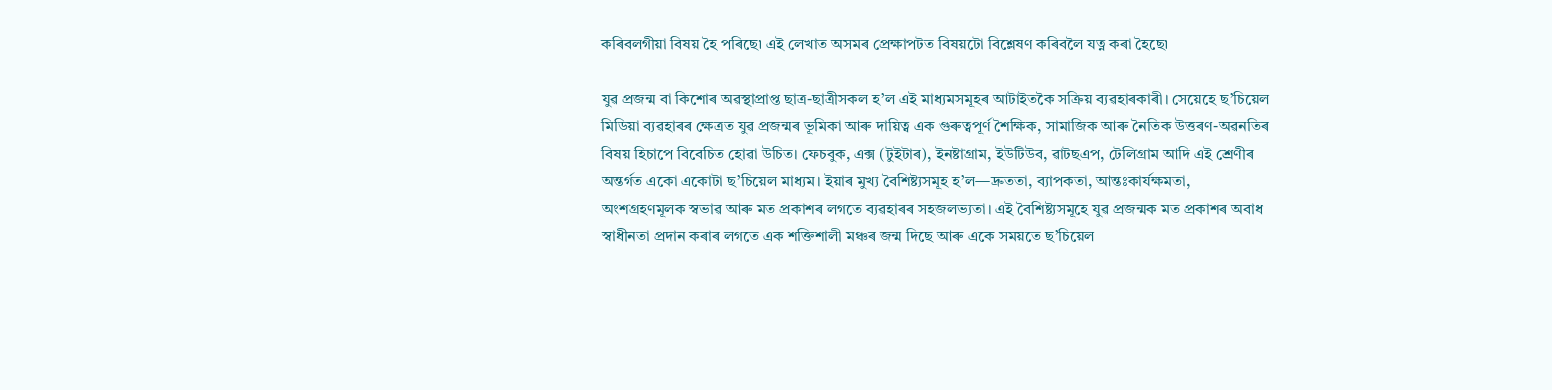কৰিবলগীয়া বিষয় হৈ পৰিছে৷ এই লেখাত অসমৰ প্ৰেক্ষাপটত বিষয়টো বিশ্লেষণ কৰিবলৈ যত্ন কৰা হৈছে৷

যুৱ প্ৰজন্ম বা কিশোৰ অৱস্থাপ্ৰাপ্ত ছাত্ৰ-ছাত্ৰীসকল হ’ল এই মাধ্যমসমূহৰ আটাইতকৈ সক্ৰিয় ব্যৱহাৰকাৰী। সেয়েহে ছ’চিয়েল মিডিয়া ব্যৱহাৰৰ ক্ষেত্ৰত যুৱ প্ৰজন্মৰ ভূমিকা আৰু দায়িত্ব এক গুৰুত্বপূৰ্ণ শৈক্ষিক, সামাজিক আৰু নৈতিক উত্তৰণ-অৱনতিৰ বিষয় হিচাপে বিবেচিত হোৱা উচিত। ফেচবুক, এক্স (টুইটাৰ), ইনষ্টাগ্ৰাম, ইউটিউব, ৱাটছএপ, টেলিগ্ৰাম আদি এই শ্ৰেণীৰ অন্তৰ্গত একো একোটা ছ’চিয়েল মাধ্যম। ইয়াৰ মুখ্য বৈশিষ্ট্যসমূহ হ’ল—দ্ৰুততা, ব্যাপকতা, আন্তঃকাৰ্যক্ষমতা, অংশগ্ৰহণমূলক স্বভাৱ আৰু মত প্ৰকাশৰ লগতে ব্যৱহাৰৰ সহজলভ্যতা। এই বৈশিষ্ট্যসমূহে যুৱ প্ৰজন্মক মত প্ৰকাশৰ অবাধ স্বাধীনতা প্ৰদান কৰাৰ লগতে এক শক্তিশালী মঞ্চৰ জন্ম দিছে আৰু একে সময়তে ছ’চিয়েল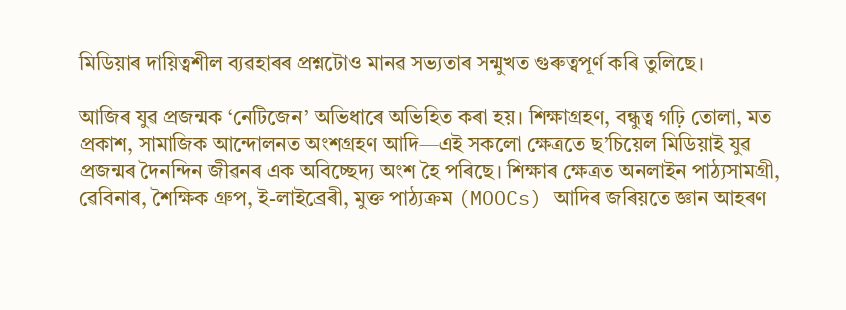মিডিয়াৰ দায়িত্বশীল ব্যৱহাৰৰ প্ৰশ্নটোও মানৱ সভ্যতাৰ সন্মুখত গুৰুত্বপূৰ্ণ কৰি তুলিছে।

আজিৰ যুৱ প্ৰজন্মক ‘নেটিজেন’ অভিধাৰে অভিহিত কৰা হয়। শিক্ষাগ্ৰহণ, বন্ধুত্ব গঢ়ি তোলা, মত প্ৰকাশ, সামাজিক আন্দোলনত অংশগ্ৰহণ আদি—এই সকলো ক্ষেত্ৰতে ছ’চিয়েল মিডিয়াই যুৱ প্ৰজন্মৰ দৈনন্দিন জীৱনৰ এক অবিচ্ছেদ্য অংশ হৈ পৰিছে। শিক্ষাৰ ক্ষেত্ৰত অনলাইন পাঠ্যসামগ্ৰী, ৱেবিনাৰ, শৈক্ষিক গ্ৰুপ, ই-লাইব্ৰেৰী, মুক্ত পাঠ্যক্ৰম (MOOCs) আদিৰ জৰিয়তে জ্ঞান আহৰণ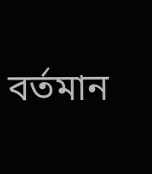বৰ্তমান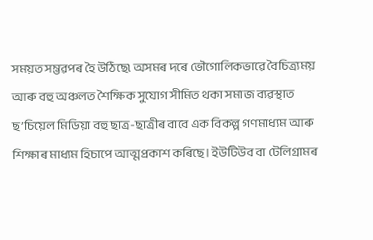সময়ত সম্ভৱপৰ হৈ উঠিছে৷ অসমৰ দৰে ভৌগোলিকভাৱে বৈচিত্ৰ্যময় আৰু বহু অঞ্চলত শৈক্ষিক সুযোগ সীমিত থকা সমাজ ব্যৱস্থাত ছ’চিয়েল মিডিয়া বহু ছাত্ৰ-ছাত্ৰীৰ বাবে এক বিকল্প গণমাধ্যম আৰু শিক্ষাৰ মাধ্যম হিচাপে আত্মপ্ৰকাশ কৰিছে। ইউটিউব বা টেলিগ্ৰামৰ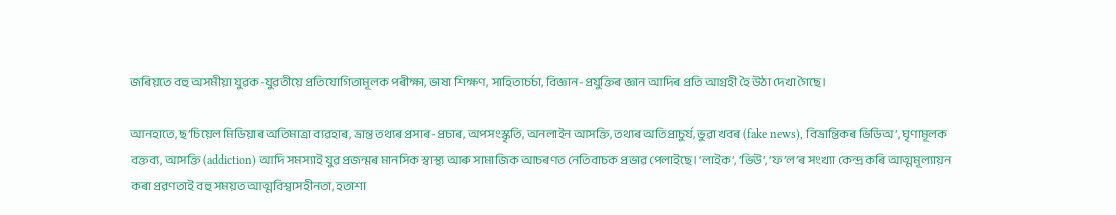জৰিয়তে বহু অসমীয়া যুৱক-যুৱতীয়ে প্ৰতিযোগিতামূলক পৰীক্ষা, ভাষা শিক্ষণ, সাহিত্যচৰ্চা, বিজ্ঞান-প্ৰযুক্তিৰ জ্ঞান আদিৰ প্ৰতি আগ্ৰহী হৈ উঠা দেখা গৈছে।

আনহাতে, ছ’চিয়েল মিডিয়াৰ অতিমাত্ৰা ব্যৱহাৰ, ভ্ৰান্ত তথ্যৰ প্ৰসাৰ-প্ৰচাৰ, অপসংস্কৃতি, অনলাইন আসক্তি, তথ্যৰ অতিপ্ৰাচুৰ্য, ভুৱা খবৰ (fake news), বিভ্ৰান্তিকৰ ভিডিঅ’, ঘৃণামূলক বক্তব্য, আসক্তি (addiction) আদি সমস্যাই যুৱ প্ৰজন্মৰ মানসিক স্বাস্থ্য আৰু সামাজিক আচৰণত নেতিবাচক প্ৰভাৱ পেলাইছে। ‘লাইক’, ‘ভিউ’, ‘ফ’ল’ৰ সংখ্যা কেন্দ্ৰ কৰি আত্মমূল্যায়ন কৰা প্ৰৱণতাই বহু সময়ত আত্মবিশ্বাসহীনতা, হতাশা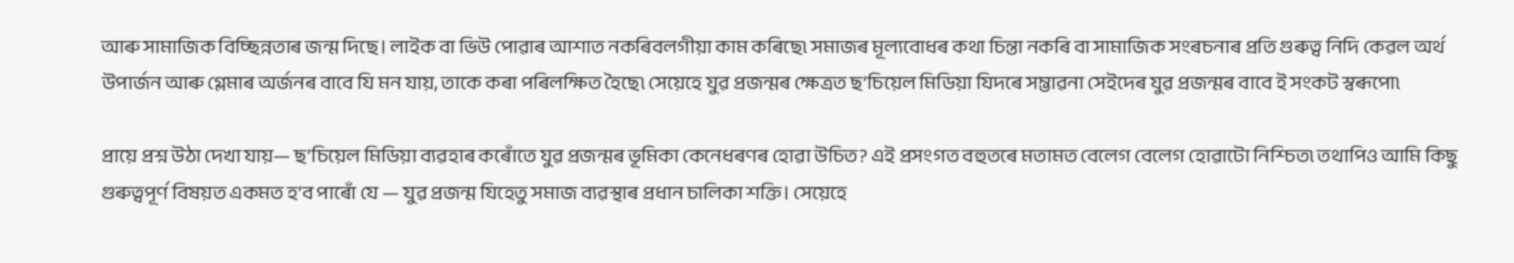আৰু সামাজিক বিচ্ছিন্নতাৰ জন্ম দিছে। লাইক বা ভিউ পোৱাৰ আশাত নকৰিবলগীয়া কাম কৰিছে৷ সমাজৰ মূল্যবোধৰ কথা চিন্তা নকৰি বা সামাজিক সংৰচনাৰ প্ৰতি গুৰুত্ব নিদি কেৱল অৰ্থ উপাৰ্জন আৰু গ্লেমাৰ অৰ্জনৰ বাবে যি মন যায়, তাকে কৰা পৰিলক্ষিত হৈছে৷ সেয়েহে যুৱ প্ৰজন্মৰ ক্ষেত্ৰত ছ’চিয়েল মিডিয়া যিদৰে সম্ভাৱনা সেইদেৰ যুৱ প্ৰজন্মৰ বাবে ই সংকট স্বৰূপো৷

প্ৰায়ে প্ৰশ্ন উঠা দেখা যায়— ছ’চিয়েল মিডিয়া ব্যৱহাৰ কৰোঁতে যুৱ প্ৰজন্মৰ ভূমিকা কেনেধৰণৰ হোৱা উচিত? এই প্ৰসংগত বহুতৰে মতামত বেলেগ বেলেগ হোৱাটো নিশ্চিত৷ তথাপিও আমি কিছু গুৰুত্বপূৰ্ণ বিষয়ত একমত হ’ব পাৰোঁ যে — যুৱ প্ৰজন্ম যিহেতু সমাজ ব্যৱস্থাৰ প্ৰধান চালিকা শক্তি। সেয়েহে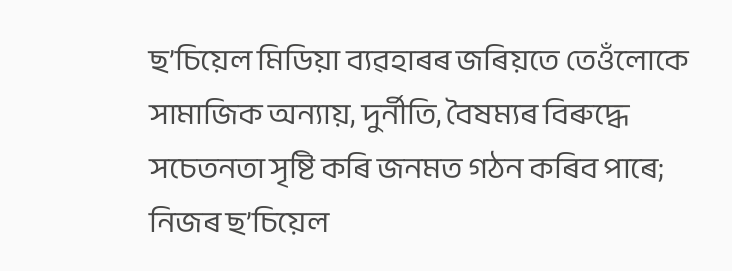ছ’চিয়েল মিডিয়া ব্যৱহাৰৰ জৰিয়তে তেওঁলোকে সামাজিক অন্যায়, দুৰ্নীতি, বৈষম্যৰ বিৰুদ্ধে সচেতনতা সৃষ্টি কৰি জনমত গঠন কৰিব পাৰে; নিজৰ ছ’চিয়েল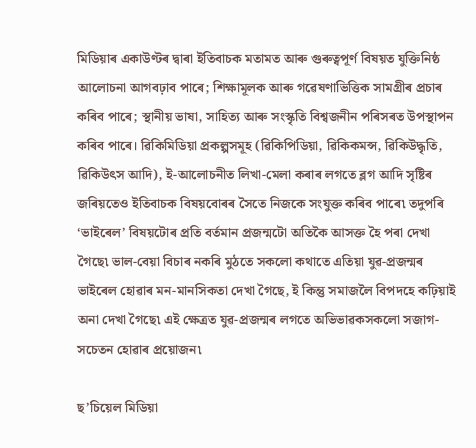মিডিয়াৰ একাউণ্টৰ দ্বাৰা ইতিবাচক মতামত আৰু গুৰুত্বপূৰ্ণ বিষয়ত যুক্তিনিষ্ঠ আলোচনা আগবঢ়াব পাৰে; শিক্ষামূলক আৰু গৱেষণাভিত্তিক সামগ্ৰীৰ প্ৰচাৰ কৰিব পাৰে; স্থানীয় ভাষা, সাহিত্য আৰু সংস্কৃতি বিশ্বজনীন পৰিসৰত উপস্থাপন কৰিব পাৰে। ৱিকিমিডিয়া প্ৰকল্পসমূহ (ৱিকিপিডিয়া, ৱিকিকমন্স, ৱিকিউদ্ধৃতি, ৱিকিউৎস আদি), ই-আলোচনীত লিখা-মেলা কৰাৰ লগতে ব্লগ আদি সৃষ্টিৰ জৰিয়তেও ইতিবাচক বিষয়বোৰৰ সৈতে নিজকে সংযুক্ত কৰিব পাৰে৷ তদুপৰি ‘ভাইৰেল’ বিষয়টোৰ প্ৰতি বৰ্তমান প্ৰজন্মটো অতিকৈ আসক্ত হৈ পৰা দেখা গৈছে৷ ভাল-বেয়া বিচাৰ নকৰি মুঠতে সকলো কথাতে এতিয়া যুৱ-প্ৰজন্মৰ ভাইৰেল হোৱাৰ মন-মানসিকতা দেখা গৈছে, ই কিন্তু সমাজলৈ বিপদহে কঢ়িয়াই অনা দেখা গৈছে৷ এই ক্ষেত্ৰত যুৱ-প্ৰজন্মৰ লগতে অভিভাৱকসকলো সজাগ-সচেতন হোৱাৰ প্ৰয়োজন৷

ছ’চিয়েল মিডিয়া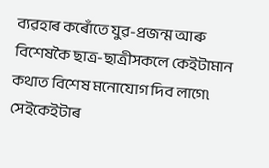ব্যৱহাৰ কৰোঁতে যুৱ-প্ৰজন্ম আৰু বিশেষকৈ ছাত্ৰ-ছাত্ৰীসকলে কেইটামান কথাত বিশেষ মনোযোগ দিব লাগে৷ সেইকেইটাৰ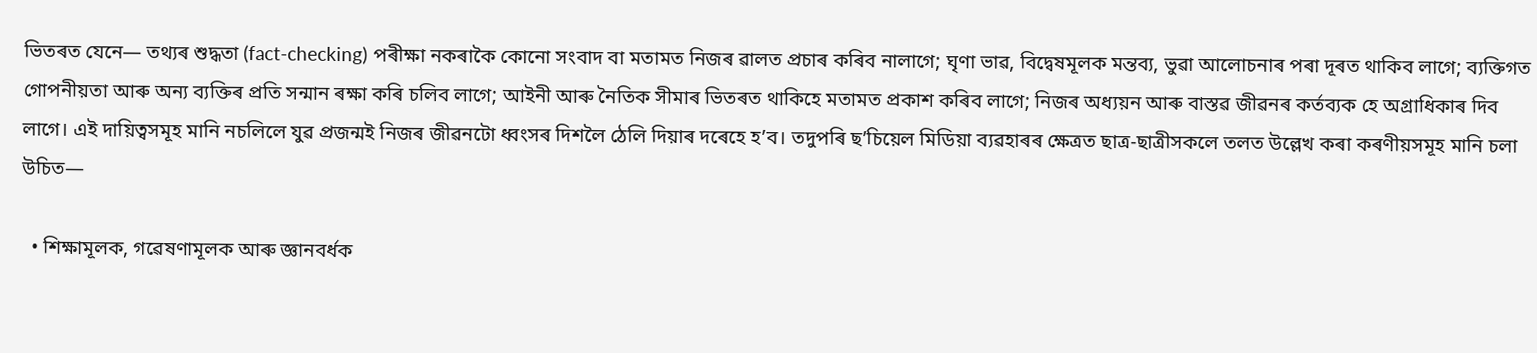ভিতৰত যেনে— তথ্যৰ শুদ্ধতা (fact-checking) পৰীক্ষা নকৰাকৈ কোনো সংবাদ বা মতামত নিজৰ ৱালত প্ৰচাৰ কৰিব নালাগে; ঘৃণা ভাৱ, বিদ্বেষমূলক মন্তব্য, ভুৱা আলোচনাৰ পৰা দূৰত থাকিব লাগে; ব্যক্তিগত গোপনীয়তা আৰু অন্য ব্যক্তিৰ প্ৰতি সন্মান ৰক্ষা কৰি চলিব লাগে; আইনী আৰু নৈতিক সীমাৰ ভিতৰত থাকিহে মতামত প্ৰকাশ কৰিব লাগে; নিজৰ অধ্যয়ন আৰু বাস্তৱ জীৱনৰ কৰ্তব্যক হে অগ্ৰাধিকাৰ দিব লাগে। এই দায়িত্বসমূহ মানি নচলিলে যুৱ প্ৰজন্মই নিজৰ জীৱনটো ধ্বংসৰ দিশলৈ ঠেলি দিয়াৰ দৰেহে হ’ব। তদুপৰি ছ’চিয়েল মিডিয়া ব্যৱহাৰৰ ক্ষেত্ৰত ছাত্ৰ-ছাত্ৰীসকলে তলত উল্লেখ কৰা কৰণীয়সমূহ মানি চলা উচিত—

  • শিক্ষামূলক, গৱেষণামূলক আৰু জ্ঞানবৰ্ধক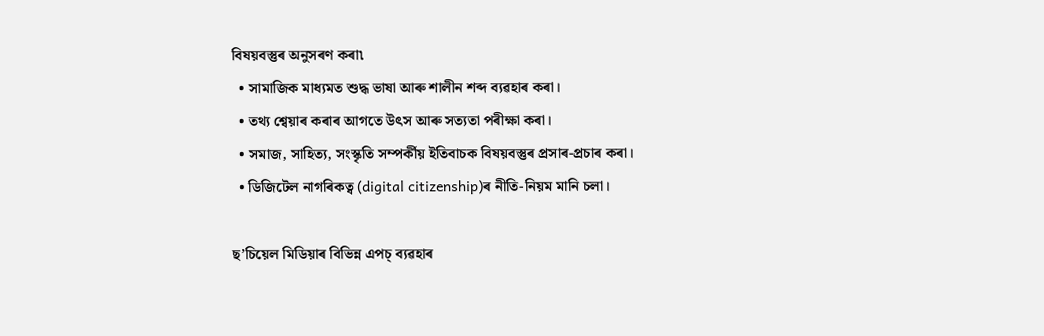বিষয়বস্তুৰ অনুসৰণ কৰা৷
  • সামাজিক মাধ্যমত শুদ্ধ ভাষা আৰু শালীন শব্দ ব্যৱহাৰ কৰা।
  • তথ্য শ্বেয়াৰ কৰাৰ আগতে উৎস আৰু সত্যতা পৰীক্ষা কৰা।
  • সমাজ, সাহিত্য, সংস্কৃতি সম্পৰ্কীয় ইতিবাচক বিষয়বস্তুৰ প্ৰসাৰ-প্ৰচাৰ কৰা।
  • ডিজিটেল নাগৰিকত্ব (digital citizenship)ৰ নীতি-নিয়ম মানি চলা।

ছ’চিয়েল মিডিয়াৰ বিভিন্ন এপচ্ ব্যৱহাৰ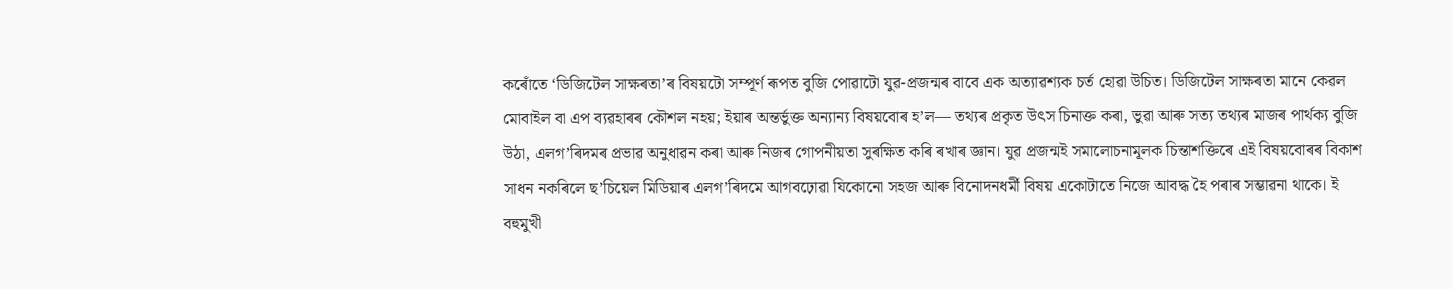কৰোঁতে ‘ডিজিটেল সাক্ষৰতা’ৰ বিষয়টো সম্পূৰ্ণ ৰূপত বুজি পোৱাটো যুৱ-প্ৰজন্মৰ বাবে এক অত্যাৱশ্যক চর্ত হোৱা উচিত। ডিজিটেল সাক্ষৰতা মানে কেৱল মোবাইল বা এপ ব্যৱহাৰৰ কৌশল নহয়; ইয়াৰ অন্তৰ্ভুক্ত অন্যান্য বিষয়বোৰ হ’ল— তথ্যৰ প্ৰকৃত উৎস চিনাক্ত কৰা, ভুৱা আৰু সত্য তথ্যৰ মাজৰ পাৰ্থক্য বুজি উঠা, এলগ’ৰিদমৰ প্ৰভাৱ অনুধাৱন কৰা আৰু নিজৰ গোপনীয়তা সুৰক্ষিত কৰি ৰখাৰ জ্ঞান। যুৱ প্ৰজন্মই সমালোচনামূলক চিন্তাশক্তিৰে এই বিষয়বোৰৰ বিকাশ সাধন নকৰিলে ছ’চিয়েল মিডিয়াৰ এলগ’ৰিদমে আগবঢ়োৱা যিকোনো সহজ আৰু বিনোদনধৰ্মী বিষয় একোটাতে নিজে আবদ্ধ হৈ পৰাৰ সম্ভাৱনা থাকে। ই বহুমুখী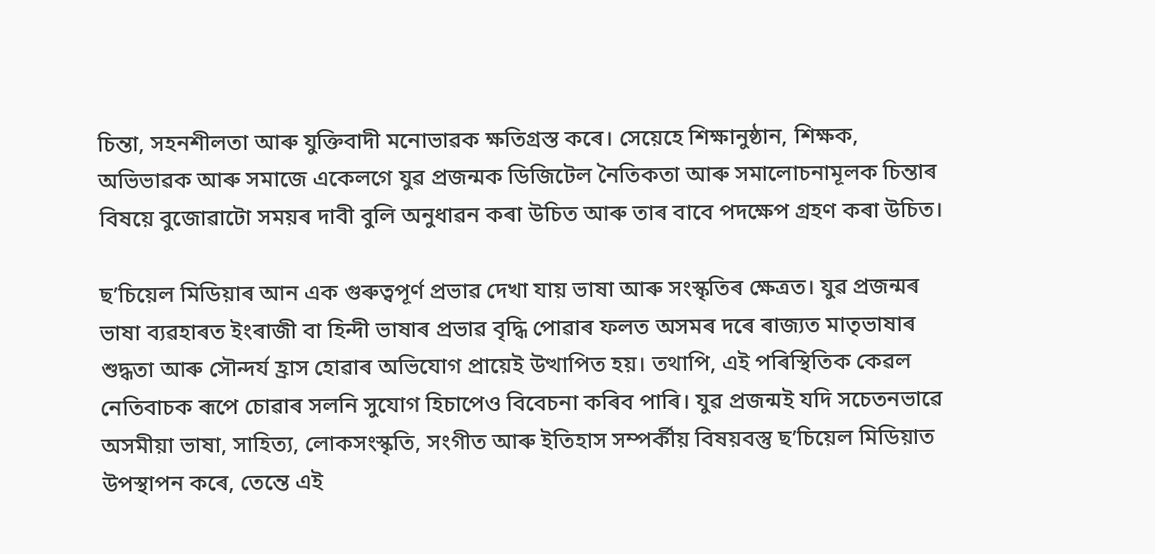চিন্তা, সহনশীলতা আৰু যুক্তিবাদী মনোভাৱক ক্ষতিগ্ৰস্ত কৰে। সেয়েহে শিক্ষানুষ্ঠান, শিক্ষক, অভিভাৱক আৰু সমাজে একেলগে যুৱ প্ৰজন্মক ডিজিটেল নৈতিকতা আৰু সমালোচনামূলক চিন্তাৰ বিষয়ে বুজোৱাটো সময়ৰ দাবী বুলি অনুধাৱন কৰা উচিত আৰু তাৰ বাবে পদক্ষেপ গ্ৰহণ কৰা উচিত।

ছ’চিয়েল মিডিয়াৰ আন এক গুৰুত্বপূৰ্ণ প্ৰভাৱ দেখা যায় ভাষা আৰু সংস্কৃতিৰ ক্ষেত্ৰত। যুৱ প্ৰজন্মৰ ভাষা ব্যৱহাৰত ইংৰাজী বা হিন্দী ভাষাৰ প্ৰভাৱ বৃদ্ধি পোৱাৰ ফলত অসমৰ দৰে ৰাজ্যত মাতৃভাষাৰ শুদ্ধতা আৰু সৌন্দৰ্য হ্ৰাস হোৱাৰ অভিযোগ প্ৰায়েই উত্থাপিত হয়। তথাপি, এই পৰিস্থিতিক কেৱল নেতিবাচক ৰূপে চোৱাৰ সলনি সুযোগ হিচাপেও বিবেচনা কৰিব পাৰি। যুৱ প্ৰজন্মই যদি সচেতনভাৱে অসমীয়া ভাষা, সাহিত্য, লোকসংস্কৃতি, সংগীত আৰু ইতিহাস সম্পৰ্কীয় বিষয়বস্তু ছ’চিয়েল মিডিয়াত উপস্থাপন কৰে, তেন্তে এই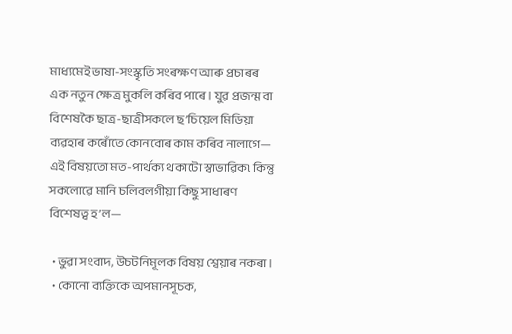মাধ্যমেই ভাষা-সংস্কৃতি সংৰক্ষণ আৰু প্ৰচাৰৰ এক নতুন ক্ষেত্ৰ মুকলি কৰিব পাৰে। যুৱ প্ৰজন্ম বা বিশেষকৈ ছাত্ৰ-ছাত্ৰীসকলে ছ’চিয়েল মিডিয়া ব্যৱহাৰ কৰোঁতে কোনবোৰ কাম কৰিব নালাগে— এই বিষয়তো মত-পাৰ্থক্য থকাটো স্বাভাৱিক৷ কিন্তু সকলোৱে মানি চলিবলগীয়া কিছু সাধাৰণ বিশেষত্ব হ’ল—

  • ভুৱা সংবাদ, উচটনিমূলক বিষয় শ্বেয়াৰ নকৰা।
  • কোনো ব্যক্তিকে অপমানসূচক,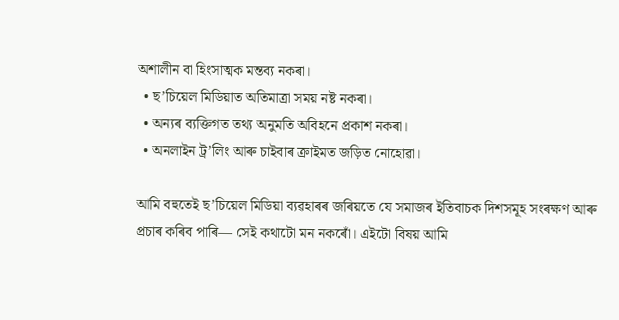অশালীন বা হিংসাত্মক মন্তব্য নকৰা।
  • ছ’চিয়েল মিডিয়াত অতিমাত্ৰা সময় নষ্ট নকৰা।
  • অন্যৰ ব্যক্তিগত তথ্য অনুমতি অবিহনে প্ৰকাশ নকৰা।
  • অনলাইন ট্ৰ’লিং আৰু চাইবাৰ ক্ৰাইমত জড়িত নোহোৱা।

আমি বহুতেই ছ’চিয়েল মিডিয়া ব্যৱহাৰৰ জৰিয়তে যে সমাজৰ ইতিবাচক দিশসমূহ সংৰক্ষণ আৰু প্ৰচাৰ কৰিব পাৰি— সেই কথাটো মন নকৰোঁ। এইটো বিষয় আমি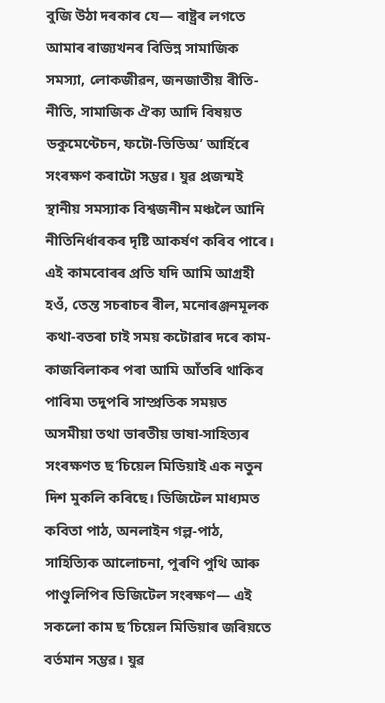বুজি উঠা দৰকাৰ যে— ৰাষ্ট্ৰৰ লগতে আমাৰ ৰাজ্যখনৰ বিভিন্ন সামাজিক সমস্যা, লোকজীৱন, জনজাতীয় ৰীতি-নীতি, সামাজিক ঐক্য আদি বিষয়ত ডকুমেণ্টেচন, ফটো-ভিডিঅ’ আৰ্হিৰে সংৰক্ষণ কৰাটো সম্ভৱ। যুৱ প্ৰজন্মই স্থানীয় সমস্যাক বিশ্বজনীন মঞ্চলৈ আনি নীতিনিৰ্ধাৰকৰ দৃষ্টি আকৰ্ষণ কৰিব পাৰে। এই কামবোৰৰ প্ৰতি যদি আমি আগ্ৰহী হওঁ, তেন্ত সচৰাচৰ ৰীল, মনোৰঞ্জনমূলক কথা-বতৰা চাই সময় কটোৱাৰ দৰে কাম-কাজবিলাকৰ পৰা আমি আঁতৰি থাকিব পাৰিম৷ তদুপৰি সাম্প্ৰতিক সময়ত অসমীয়া তথা ভাৰতীয় ভাষা-সাহিত্যৰ সংৰক্ষণত ছ’চিয়েল মিডিয়াই এক নতুন দিশ মুকলি কৰিছে। ডিজিটেল মাধ্যমত কবিতা পাঠ, অনলাইন গল্প-পাঠ, সাহিত্যিক আলোচনা, পুৰণি পুথি আৰু পাণ্ডুলিপিৰ ডিজিটেল সংৰক্ষণ— এই সকলো কাম ছ’চিয়েল মিডিয়াৰ জৰিয়তে বৰ্তমান সম্ভৱ। যুৱ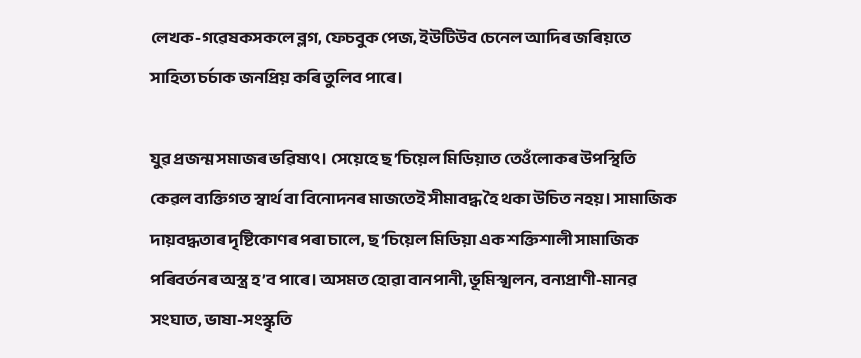লেখক-গৱেষকসকলে ব্লগ, ফেচবুক পেজ, ইউটিউব চেনেল আদিৰ জৰিয়তে সাহিত্য চৰ্চাক জনপ্ৰিয় কৰি তুলিব পাৰে।

যুৱ প্ৰজন্ম সমাজৰ ভৱিষ্যৎ। সেয়েহে ছ’চিয়েল মিডিয়াত তেওঁলোকৰ উপস্থিতি কেৱল ব্যক্তিগত স্বাৰ্থ বা বিনোদনৰ মাজতেই সীমাবদ্ধ হৈ থকা উচিত নহয়। সামাজিক দায়বদ্ধতাৰ দৃষ্টিকোণৰ পৰা চালে, ছ’চিয়েল মিডিয়া এক শক্তিশালী সামাজিক পৰিবৰ্তনৰ অস্ত্ৰ হ’ব পাৰে। অসমত হোৱা বানপানী, ভূমিস্খলন, বন্যপ্ৰাণী-মানৱ সংঘাত, ভাষা-সংস্কৃতি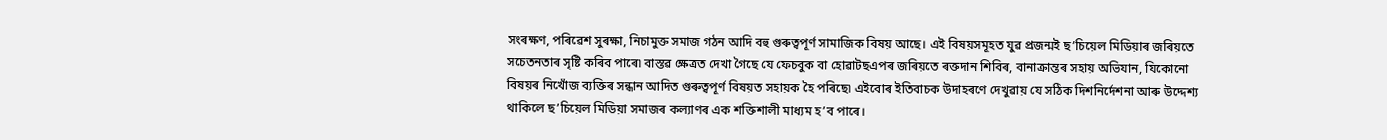সংৰক্ষণ, পৰিৱেশ সুৰক্ষা, নিচামুক্ত সমাজ গঠন আদি বহু গুৰুত্বপূৰ্ণ সামাজিক বিষয় আছে। এই বিষয়সমূহত যুৱ প্ৰজন্মই ছ’চিয়েল মিডিয়াৰ জৰিয়তে সচেতনতাৰ সৃষ্টি কৰিব পাৰে৷ বাস্তৱ ক্ষেত্ৰত দেখা গৈছে যে ফেচবুক বা হোৱাটছএপৰ জৰিয়তে ৰক্তদান শিবিৰ, বানাক্ৰান্তৰ সহায় অভিযান, যিকোনো বিষয়ৰ নিখোঁজ ব্যক্তিৰ সন্ধান আদিত গুৰুত্বপূৰ্ণ বিষয়ত সহায়ক হৈ পৰিছে৷ এইবোৰ ইতিবাচক উদাহৰণে দেখুৱায় যে সঠিক দিশনির্দেশনা আৰু উদ্দেশ্য থাকিলে ছ’চিয়েল মিডিয়া সমাজৰ কল্যাণৰ এক শক্তিশালী মাধ্যম হ’ব পাৰে।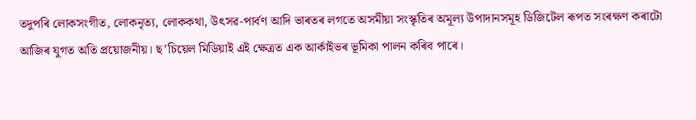তদুপৰি লোকসংগীত, লোকনৃত্য, লোককথা, উৎসৱ-পাৰ্বণ আদি ভাৰতৰ লগতে অসমীয়া সংস্কৃতিৰ অমূল্য উপাদানসমূহ ডিজিটেল ৰূপত সংৰক্ষণ কৰাটো আজিৰ যুগত অতি প্ৰয়োজনীয়। ছ’চিয়েল মিডিয়াই এই ক্ষেত্ৰত এক আৰ্কাইভৰ ভূমিকা পালন কৰিব পাৰে।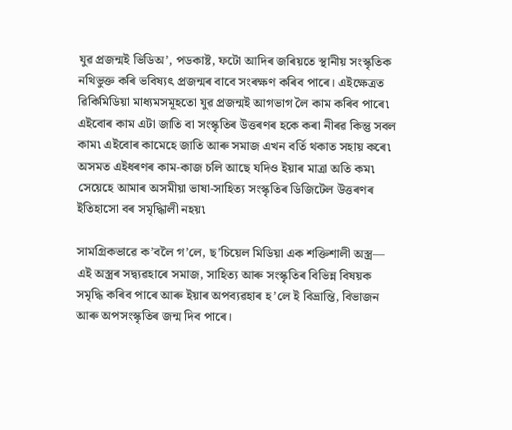যুৱ প্ৰজন্মই ভিডিঅ’, পডকাষ্ট, ফটো আদিৰ জৰিয়তে স্থানীয় সংস্কৃতিক নথিভুক্ত কৰি ভবিষ্যৎ প্ৰজন্মৰ বাবে সংৰক্ষণ কৰিব পাৰে। এইক্ষেত্ৰত ৱিকিমিডিয়া মাধ্যমসমূহতো যুৱ প্ৰজন্মই আগভাগ লৈ কাম কৰিব পাৰে৷ এইবোৰ কাম এটা জাতি বা সংস্কৃতিৰ উত্তৰণৰ হকে কৰা নীৰৱ কিন্তু সবল কাম৷ এইবোৰ কামেহে জাতি আৰু সমাজ এখন বৰ্তি থকাত সহায় কৰে৷ অসমত এইধৰণৰ কাম-কাজ চলি আছে যদিও ইয়াৰ মাত্ৰা অতি কম৷ সেয়েহে আমাৰ অসমীয়া ভাষা-সাহিত্য সংস্কৃতিৰ ডিজিটেল উত্তৰণৰ ইতিহাসো বৰ সমৃদ্ধিালী নহয়৷

সামগ্ৰিকভাৱে ক’বলৈ গ’লে, ছ’চিয়েল মিডিয়া এক শক্তিশালী অস্ত্ৰ— এই অস্ত্ৰৰ সদ্ব্যৱহাৰে সমাজ, সাহিত্য আৰু সংস্কৃতিৰ বিভিন্ন বিষয়ক সমৃদ্ধি কৰিব পাৰে আৰু ইয়াৰ অপব্যৱহাৰ হ’লে ই বিভ্ৰান্তি, বিভাজন আৰু অপসংস্কৃতিৰ জন্ম দিব পাৰে।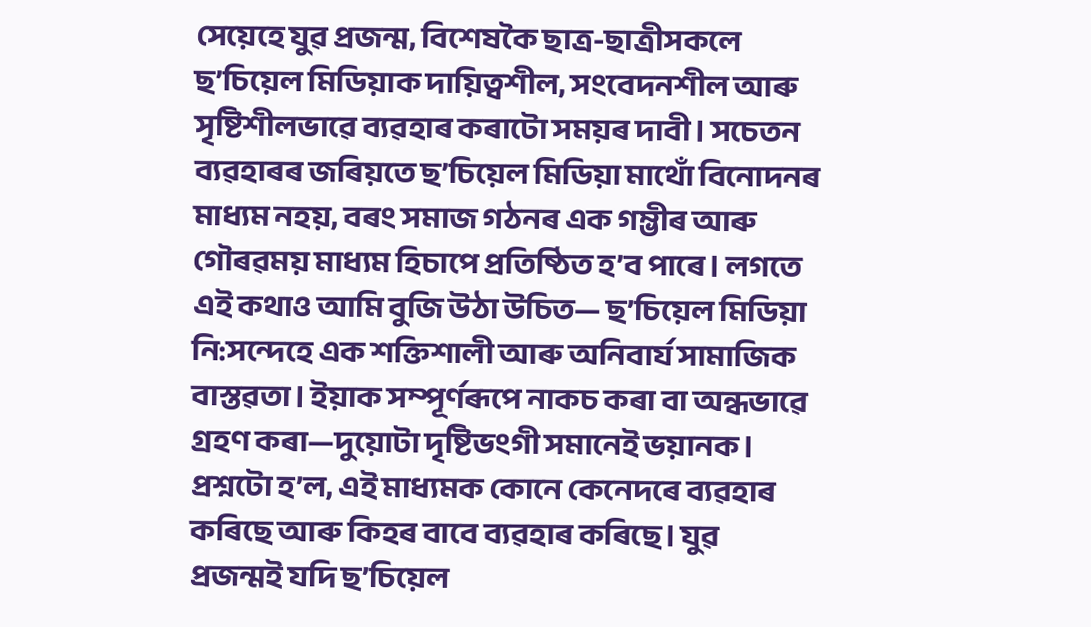সেয়েহে যুৱ প্ৰজন্ম, বিশেষকৈ ছাত্ৰ-ছাত্ৰীসকলে ছ’চিয়েল মিডিয়াক দায়িত্বশীল, সংবেদনশীল আৰু সৃষ্টিশীলভাৱে ব্যৱহাৰ কৰাটো সময়ৰ দাবী। সচেতন ব্যৱহাৰৰ জৰিয়তে ছ’চিয়েল মিডিয়া মাথোঁ বিনোদনৰ মাধ্যম নহয়, বৰং সমাজ গঠনৰ এক গম্ভীৰ আৰু গৌৰৱময় মাধ্যম হিচাপে প্ৰতিষ্ঠিত হ’ব পাৰে। লগতে এই কথাও আমি বুজি উঠা উচিত— ছ’চিয়েল মিডিয়া নি:সন্দেহে এক শক্তিশালী আৰু অনিবার্য সামাজিক বাস্তৱতা। ইয়াক সম্পূৰ্ণৰূপে নাকচ কৰা বা অন্ধভাৱে গ্ৰহণ কৰা—দুয়োটা দৃষ্টিভংগী সমানেই ভয়ানক। প্ৰশ্নটো হ’ল, এই মাধ্যমক কোনে কেনেদৰে ব্যৱহাৰ কৰিছে আৰু কিহৰ বাবে ব্যৱহাৰ কৰিছে। যুৱ প্ৰজন্মই যদি ছ’চিয়েল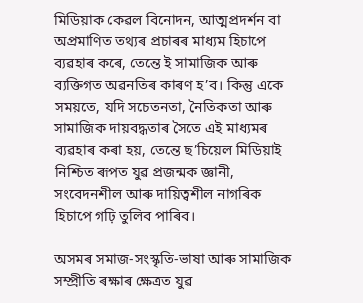মিডিয়াক কেৱল বিনোদন, আত্মপ্ৰদৰ্শন বা অপ্ৰমাণিত তথ্যৰ প্ৰচাৰৰ মাধ্যম হিচাপে ব্যৱহাৰ কৰে, তেন্তে ই সামাজিক আৰু ব্যক্তিগত অৱনতিৰ কাৰণ হ’ব। কিন্তু একে সময়তে, যদি সচেতনতা, নৈতিকতা আৰু সামাজিক দায়বদ্ধতাৰ সৈতে এই মাধ্যমৰ ব্যৱহাৰ কৰা হয়, তেন্তে ছ’চিয়েল মিডিয়াই নিশ্চিত ৰূপত যুৱ প্ৰজন্মক জ্ঞানী, সংবেদনশীল আৰু দায়িত্বশীল নাগৰিক হিচাপে গঢ়ি তুলিব পাৰিব।

অসমৰ সমাজ-সংস্কৃতি-ভাষা আৰু সামাজিক সম্প্ৰীতি ৰক্ষাৰ ক্ষেত্ৰত যুৱ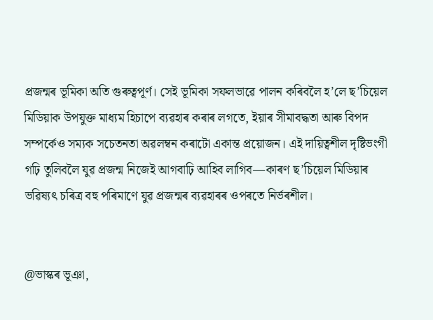প্ৰজন্মৰ ভূমিকা অতি গুৰুত্বপূৰ্ণ। সেই ভূমিকা সফলভাৱে পালন কৰিবলৈ হ’লে ছ’চিয়েল মিডিয়াক উপযুক্ত মাধ্যম হিচাপে ব্যৱহাৰ কৰাৰ লগতে, ইয়াৰ সীমাবদ্ধতা আৰু বিপদ সম্পৰ্কেও সম্যক সচেতনতা অৱলম্বন কৰাটো একান্ত প্ৰয়োজন। এই দায়িত্বশীল দৃষ্টিভংগী গঢ়ি তুলিবলৈ যুৱ প্ৰজন্ম নিজেই আগবাঢ়ি আহিব লাগিব—কাৰণ ছ’চিয়েল মিডিয়াৰ ভৱিষ্যৎ চৰিত্ৰ বহু পৰিমাণে যুৱ প্ৰজন্মৰ ব্যৱহাৰৰ ওপৰতে নিৰ্ভৰশীল।


@ভাস্কৰ ভূঞা,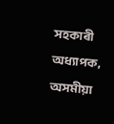সহকাৰী অধ্যাপক, অসমীয়া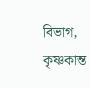বিভাগ, কৃষ্ণকান্ত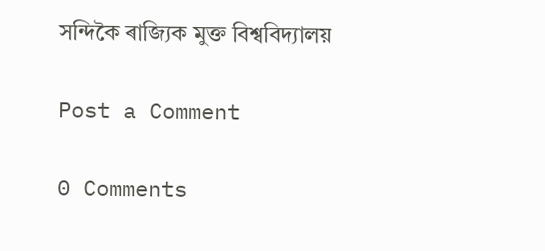সন্দিকৈ ৰাজ্যিক মুক্ত বিশ্ববিদ্যালয়

Post a Comment

0 Comments